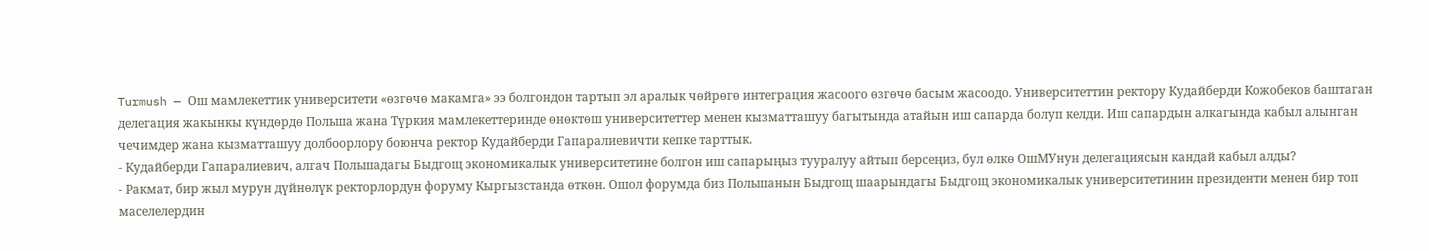Turmush — Ош мамлекеттик университети «өзгөчө макамга» ээ болгондон тартып эл аралык чөйрөгө интеграция жасоого өзгөчө басым жасоодо. Университеттин ректору Кудайберди Кожобеков баштаган делегация жакынкы күндөрдө Польша жана Түркия мамлекеттеринде өнөктөш университеттер менен кызматташуу багытында атайын иш сапарда болуп келди. Иш сапардын алкагында кабыл алынган чечимдер жана кызматташуу долбоорлору боюнча ректор Кудайберди Гапаралиевичти кепке тарттык.
- Кудайберди Гапаралиевич, алгач Польшадагы Быдгощ экономикалык университетине болгон иш сапарыңыз тууралуу айтып берсеңиз, бул өлкө ОшМУнун делегациясын кандай кабыл алды?
- Ракмат, бир жыл мурун дүйнөлүк ректорлордун форуму Кыргызстанда өткөн. Ошол форумда биз Польшанын Быдгощ шаарындагы Быдгощ экономикалык университетинин президенти менен бир топ маселелердин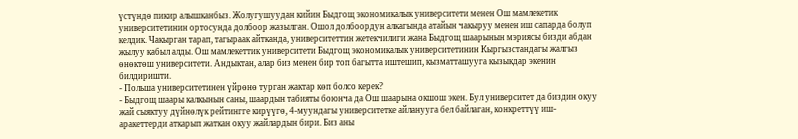үстүндө пикир алышканбыз. Жолугушуудан кийин Быдгощ экономикалык университети менен Ош мамлекетик университетинин ортосунда долбоор жазылган. Ошол долбоордун алкагында атайын чакыруу менен иш сапарда болуп келдик. Чакырган тарап, тагыраак айтканда, университеттин жетекчилиги жана Быдгощ шаарынын мэриясы бизди абдан жылуу кабыл алды. Ош мамлекеттик университети Быдгощ экономикалык университетинин Кыргызстандагы жалгыз өнөктөш университети. Андыктан, алар биз менен бир топ багытта иштешип, кызматташууга кызыкдар экенин билдиришти.
- Польша университетинен үйрөнө турган жактар көп болсо керек?
- Быдгощ шаары калкынын саны, шаардын табияты боюнча да Ош шаарына окшош экен. Бул университет да биздин окуу жай сыяктуу дүйнөлүк рейтингге кирүүгө, 4-муундагы университетке айланууга бел байлаган, конкреттүү иш-аракеттерди аткарып жаткан окуу жайлардын бири. Биз аны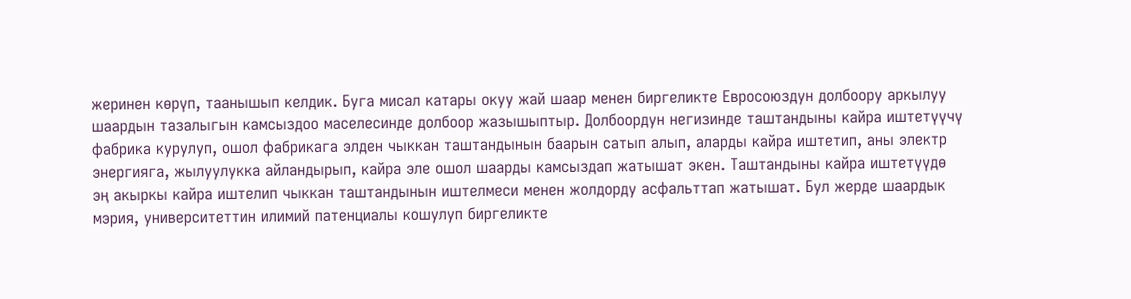жеринен көрүп, таанышып келдик. Буга мисал катары окуу жай шаар менен биргеликте Евросоюздун долбоору аркылуу шаардын тазалыгын камсыздоо маселесинде долбоор жазышыптыр. Долбоордун негизинде таштандыны кайра иштетүүчү фабрика курулуп, ошол фабрикага элден чыккан таштандынын баарын сатып алып, аларды кайра иштетип, аны электр энергияга, жылуулукка айландырып, кайра эле ошол шаарды камсыздап жатышат экен. Таштандыны кайра иштетүүдө эң акыркы кайра иштелип чыккан таштандынын иштелмеси менен жолдорду асфальттап жатышат. Бул жерде шаардык мэрия, университеттин илимий патенциалы кошулуп биргеликте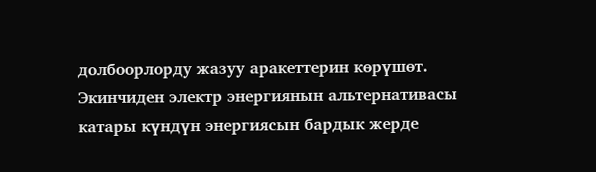долбоорлорду жазуу аракеттерин көрүшөт.
Экинчиден электр энергиянын альтернативасы катары күндүн энергиясын бардык жерде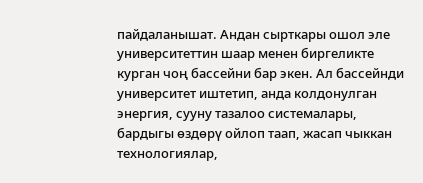пайдаланышат. Андан сырткары ошол эле университеттин шаар менен биргеликте курган чоң бассейни бар экен. Ал бассейнди университет иштетип, анда колдонулган энергия, сууну тазалоо системалары, бардыгы өздөрү ойлоп таап, жасап чыккан технологиялар,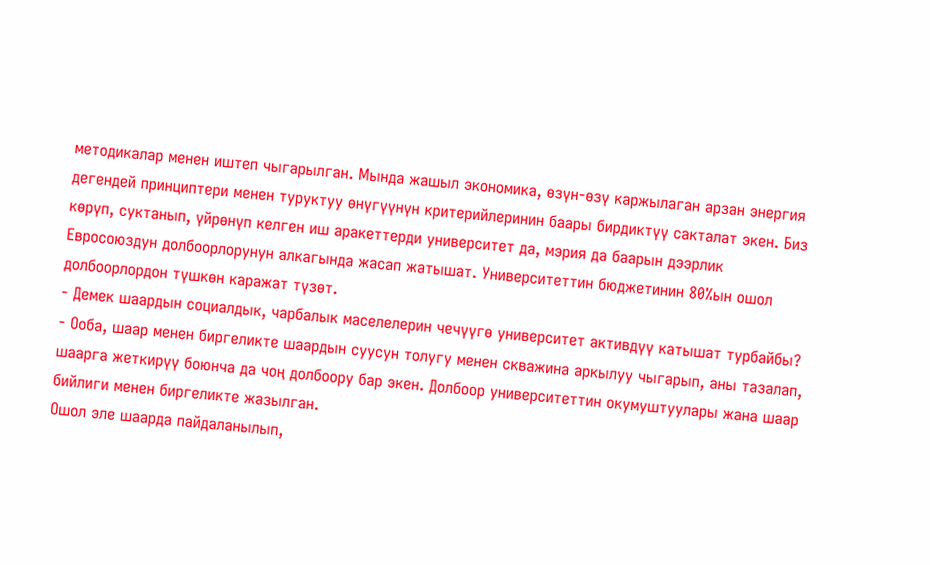методикалар менен иштеп чыгарылган. Мында жашыл экономика, өзүн-өзү каржылаган арзан энергия дегендей принциптери менен туруктуу өнүгүүнүн критерийлеринин баары бирдиктүү сакталат экен. Биз көрүп, суктанып, үйрөнүп келген иш аракеттерди университет да, мэрия да баарын дээрлик Евросоюздун долбоорлорунун алкагында жасап жатышат. Университеттин бюджетинин 80%ын ошол долбоорлордон түшкөн каражат түзөт.
- Демек шаардын социалдык, чарбалык маселелерин чечүүгө университет активдүү катышат турбайбы?
- Ооба, шаар менен биргеликте шаардын суусун толугу менен скважина аркылуу чыгарып, аны тазалап, шаарга жеткирүү боюнча да чоң долбоору бар экен. Долбоор университеттин окумуштуулары жана шаар бийлиги менен биргеликте жазылган.
Ошол эле шаарда пайдаланылып,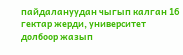пайдалануудан чыгып калган 16 гектар жерди, университет долбоор жазып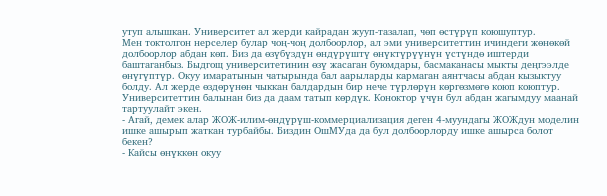утуп алышкан. Университет ал жерди кайрадан жууп-тазалап, чөп өстүрүп коюшуптур.
Мен токтолгон нерселер булар чоң-чоң долбоорлор, ал эми университеттин ичиндеги жөнөкөй долбоорлор абдан көп. Биз да өзүбүздүн өндүрүштү өнүктүрүүнүн үстүндө иштерди баштаганбыз. Быдгощ университетинин өзү жасаган буюмдары, басмаканасы мыкты деңгээлде өнүгүптүр. Окуу имаратынын чатырында бал аарыларды кармаган аянтчасы абдан кызыктуу болду. Ал жерде өздөрүнөн чыккан балдардын бир нече түрлөрүн көргөзмөгө коюп коюптур. Университеттин балынан биз да даам татып көрдүк. Коноктор үчүн бул абдан жагымдуу маанай тартуулайт экен.
- Агай, демек алар ЖОЖ-илим-өндүрүш-коммерциализация деген 4-муундагы ЖОЖдун моделин ишке ашырып жаткан турбайбы. Биздин ОшМУда да бул долбоорлорду ишке ашырса болот бекен?
- Кайсы өнүккөн окуу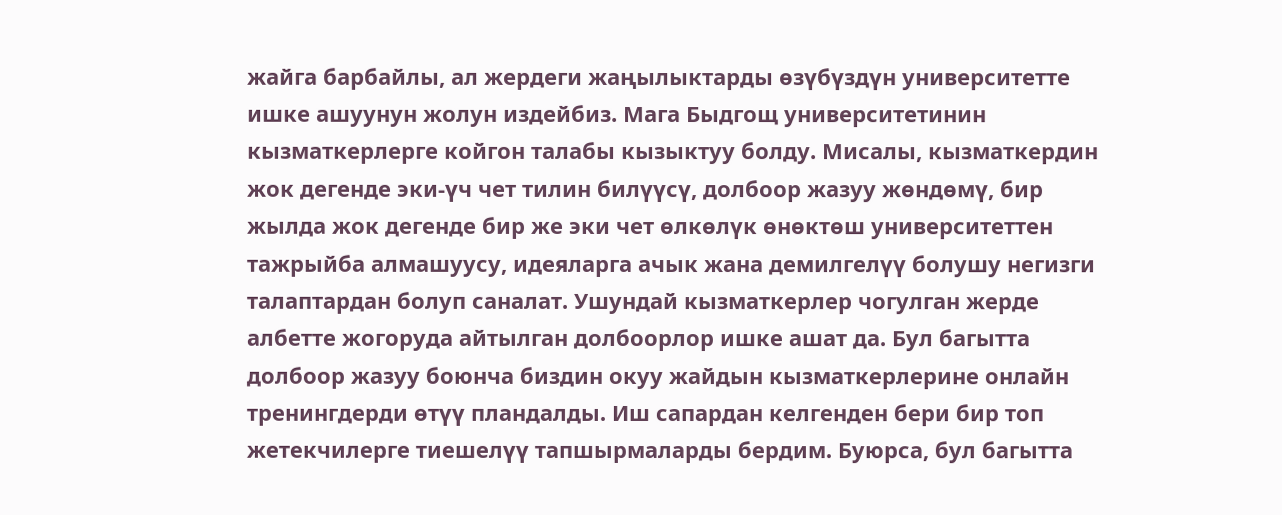жайга барбайлы, ал жердеги жаңылыктарды өзүбүздүн университетте ишке ашуунун жолун издейбиз. Мага Быдгощ университетинин кызматкерлерге койгон талабы кызыктуу болду. Мисалы, кызматкердин жок дегенде эки-үч чет тилин билүүсү, долбоор жазуу жөндөмү, бир жылда жок дегенде бир же эки чет өлкөлүк өнөктөш университеттен тажрыйба алмашуусу, идеяларга ачык жана демилгелүү болушу негизги талаптардан болуп саналат. Ушундай кызматкерлер чогулган жерде албетте жогоруда айтылган долбоорлор ишке ашат да. Бул багытта долбоор жазуу боюнча биздин окуу жайдын кызматкерлерине онлайн тренингдерди өтүү пландалды. Иш сапардан келгенден бери бир топ жетекчилерге тиешелүү тапшырмаларды бердим. Буюрса, бул багытта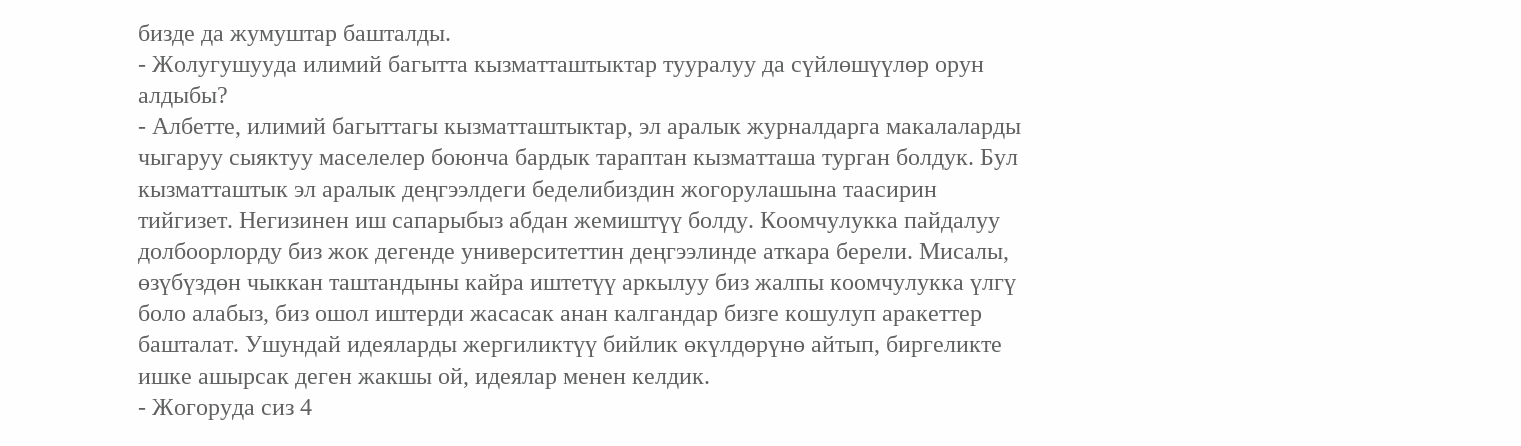бизде да жумуштар башталды.
- Жолугушууда илимий багытта кызматташтыктар тууралуу да сүйлөшүүлөр орун алдыбы?
- Албетте, илимий багыттагы кызматташтыктар, эл аралык журналдарга макалаларды чыгаруу сыяктуу маселелер боюнча бардык тараптан кызматташа турган болдук. Бул кызматташтык эл аралык деңгээлдеги беделибиздин жогорулашына таасирин тийгизет. Негизинен иш сапарыбыз абдан жемиштүү болду. Коомчулукка пайдалуу долбоорлорду биз жок дегенде университеттин деңгээлинде аткара берели. Мисалы, өзүбүздөн чыккан таштандыны кайра иштетүү аркылуу биз жалпы коомчулукка үлгү боло алабыз, биз ошол иштерди жасасак анан калгандар бизге кошулуп аракеттер башталат. Ушундай идеяларды жергиликтүү бийлик өкүлдөрүнө айтып, биргеликте ишке ашырсак деген жакшы ой, идеялар менен келдик.
- Жогоруда сиз 4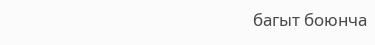багыт боюнча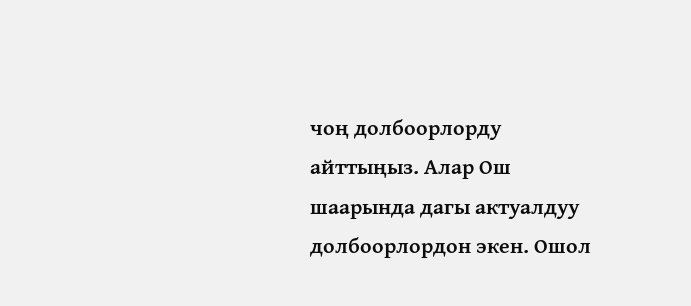чоң долбоорлорду айттыңыз. Алар Ош шаарында дагы актуалдуу долбоорлордон экен. Ошол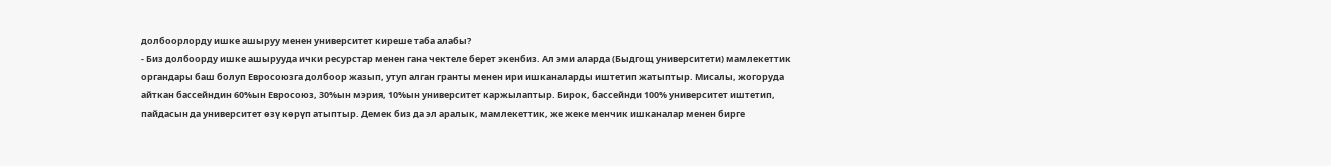долбоорлорду ишке ашыруу менен университет киреше таба алабы?
- Биз долбоорду ишке ашырууда ички ресурстар менен гана чектеле берет экенбиз. Ал эми аларда (Быдгощ университети) мамлекеттик органдары баш болуп Евросоюзга долбоор жазып, утуп алган гранты менен ири ишканаларды иштетип жатыптыр. Мисалы, жогоруда айткан бассейндин 60%ын Евросоюз, 30%ын мэрия, 10%ын университет каржылаптыр. Бирок, бассейнди 100% университет иштетип, пайдасын да университет өзү көрүп атыптыр. Демек биз да эл аралык, мамлекеттик, же жеке менчик ишканалар менен бирге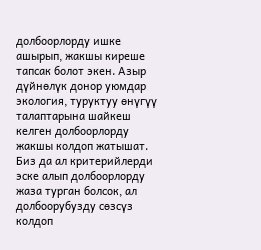долбоорлорду ишке ашырып, жакшы киреше тапсак болот экен. Азыр дүйнөлүк донор уюмдар экология, туруктуу өнүгүү талаптарына шайкеш келген долбоорлорду жакшы колдоп жатышат. Биз да ал критерийлерди эске алып долбоорлорду жаза турган болсок, ал долбоорубузду сөзсүз колдоп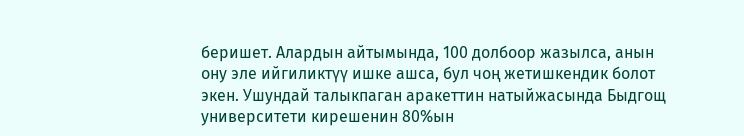беришет. Алардын айтымында, 100 долбоор жазылса, анын ону эле ийгиликтүү ишке ашса, бул чоң жетишкендик болот экен. Ушундай талыкпаган аракеттин натыйжасында Быдгощ университети кирешенин 80%ын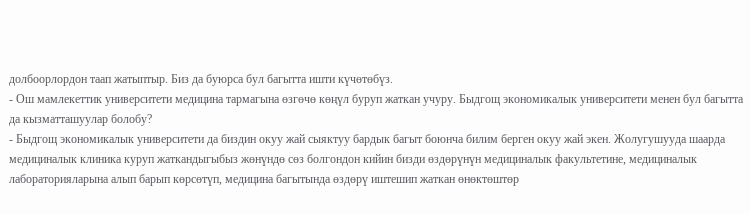долбоорлордон таап жатыптыр. Биз да буюрса бул багытта ишти күчөтөбүз.
- Ош мамлекеттик университети медицина тармагына өзгөчө көңүл буруп жаткан учуру. Быдгощ экономикалык университети менен бул багытта да кызматташуулар болобу?
- Быдгощ экономикалык университети да биздин окуу жай сыяктуу бардык багыт боюнча билим берген окуу жай экен. Жолугушууда шаарда медициналык клиника куруп жаткандыгыбыз жөнүндө сөз болгондон кийин бизди өздөрүнүн медициналык факультетине, медициналык лабораторияларына алып барып көрсөтүп, медицина багытында өздөрү иштешип жаткан өнөктөштөр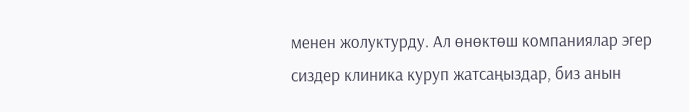менен жолуктурду. Ал өнөктөш компаниялар эгер сиздер клиника куруп жатсаңыздар, биз анын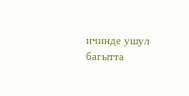ичинде ушул багытта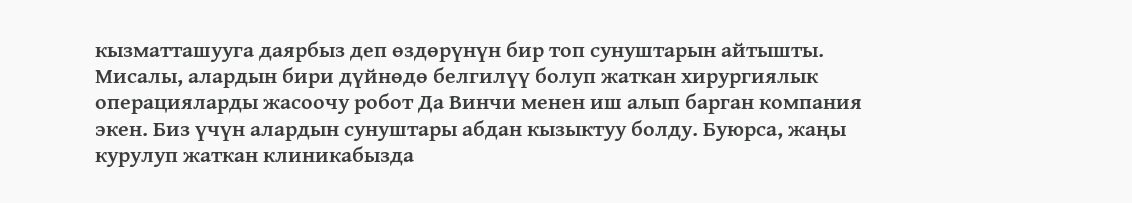кызматташууга даярбыз деп өздөрүнүн бир топ сунуштарын айтышты. Мисалы, алардын бири дүйнөдө белгилүү болуп жаткан хирургиялык операцияларды жасоочу робот Да Винчи менен иш алып барган компания экен. Биз үчүн алардын сунуштары абдан кызыктуу болду. Буюрса, жаңы курулуп жаткан клиникабызда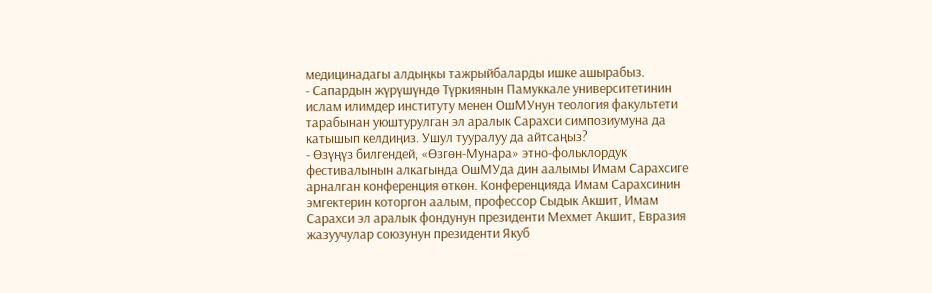медицинадагы алдыңкы тажрыйбаларды ишке ашырабыз.
- Сапардын жүрүшүндө Түркиянын Памуккале университетинин ислам илимдер институту менен ОшМУнун теология факультети тарабынан уюштурулган эл аралык Сарахси симпозиумуна да катышып келдиңиз. Ушул тууралуу да айтсаңыз?
- Өзүңүз билгендей, «Өзгөн-Мунара» этно-фольклордук фестивалынын алкагында ОшМУда дин аалымы Имам Сарахсиге арналган конференция өткөн. Конференцияда Имам Сарахсинин эмгектерин которгон аалым, профессор Сыдык Акшит, Имам Сарахси эл аралык фондунун президенти Мехмет Акшит, Евразия жазуучулар союзунун президенти Якуб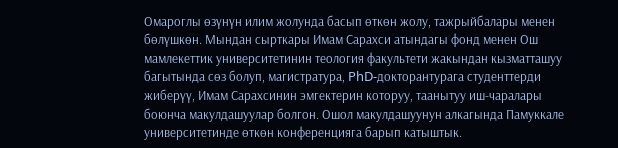Омароглы өзүнүн илим жолунда басып өткөн жолу, тажрыйбалары менен бөлүшкөн. Мындан сырткары Имам Сарахси атындагы фонд менен Ош мамлекеттик университетинин теология факультети жакындан кызматташуу багытында сөз болуп, магистратура, PhD-докторантурага студенттерди жиберүү, Имам Сарахсинин эмгектерин которуу, таанытуу иш-чаралары боюнча макулдашуулар болгон. Ошол макулдашуунун алкагында Памуккале университетинде өткөн конференцияга барып катыштык.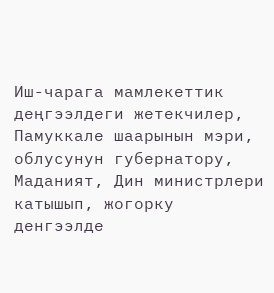Иш-чарага мамлекеттик деңгээлдеги жетекчилер, Памуккале шаарынын мэри, облусунун губернатору, Маданият, Дин министрлери катышып, жогорку денгээлде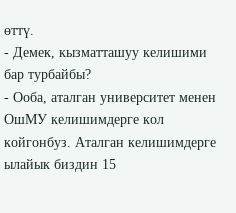өттү.
- Демек, кызматташуу келишими бар турбайбы?
- Ооба, аталган университет менен ОшМУ келишимдерге кол койгонбуз. Аталган келишимдерге ылайык биздин 15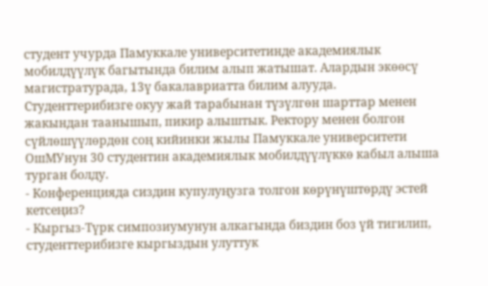студент учурда Памуккале университетинде академиялык мобилдүүлүк багытында билим алып жатышат. Алардын экөөсү магистратурада, 13ү бакалавриатта билим алууда. Студенттерибизге окуу жай тарабынан түзүлгөн шарттар менен жакындан таанышып, пикир алыштык. Ректору менен болгон сүйлөшүүлөрдөн соң кийинки жылы Памуккале университети ОшМУнун 30 студентин академиялык мобилдүүлүккө кабыл алыша турган болду.
- Конференцияда сиздин купулуңузга толгон көрүнүштөрдү эстей кетсеңиз?
- Кыргыз-Түрк симпозиумунун алкагында биздин боз үй тигилип, студенттерибизге кыргыздын улуттук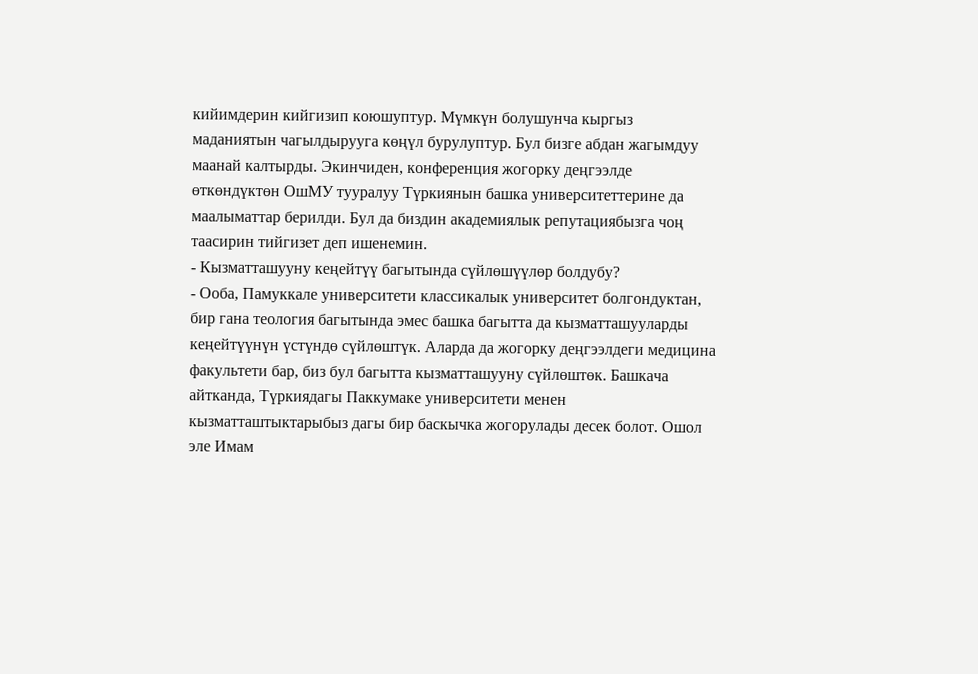кийимдерин кийгизип коюшуптур. Мүмкүн болушунча кыргыз маданиятын чагылдырууга көңүл бурулуптур. Бул бизге абдан жагымдуу маанай калтырды. Экинчиден, конференция жогорку деңгээлде өткөндүктөн ОшМУ тууралуу Түркиянын башка университеттерине да маалыматтар берилди. Бул да биздин академиялык репутациябызга чоң таасирин тийгизет деп ишенемин.
- Кызматташууну кеңейтүү багытында сүйлөшүүлөр болдубу?
- Ооба, Памуккале университети классикалык университет болгондуктан, бир гана теология багытында эмес башка багытта да кызматташууларды кеңейтүүнүн үстүндө сүйлөштүк. Аларда да жогорку деңгээлдеги медицина факультети бар, биз бул багытта кызматташууну сүйлөштөк. Башкача айтканда, Түркиядагы Паккумаке университети менен кызматташтыктарыбыз дагы бир баскычка жогорулады десек болот. Ошол эле Имам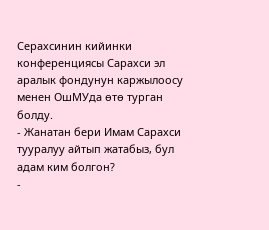Серахсинин кийинки конференциясы Сарахси эл аралык фондунун каржылоосу менен ОшМУда өтө турган болду.
- Жанатан бери Имам Сарахси тууралуу айтып жатабыз, бул адам ким болгон?
-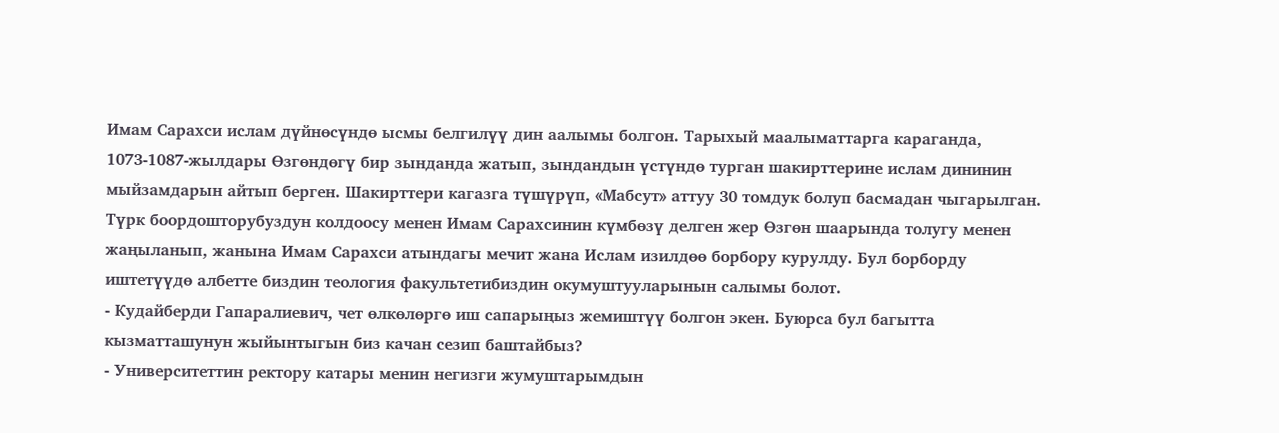Имам Сарахси ислам дүйнөсүндө ысмы белгилүү дин аалымы болгон. Тарыхый маалыматтарга караганда, 1073-1087-жылдары Өзгөндөгү бир зынданда жатып, зындандын үстүндө турган шакирттерине ислам дининин мыйзамдарын айтып берген. Шакирттери кагазга түшүрүп, «Мабсут» аттуу 30 томдук болуп басмадан чыгарылган. Түрк боордошторубуздун колдоосу менен Имам Сарахсинин күмбөзү делген жер Өзгөн шаарында толугу менен жаңыланып, жанына Имам Сарахси атындагы мечит жана Ислам изилдөө борбору курулду. Бул борборду иштетүүдө албетте биздин теология факультетибиздин окумуштууларынын салымы болот.
- Кудайберди Гапаралиевич, чет өлкөлөргө иш сапарыңыз жемиштүү болгон экен. Буюрса бул багытта кызматташунун жыйынтыгын биз качан сезип баштайбыз?
- Университеттин ректору катары менин негизги жумуштарымдын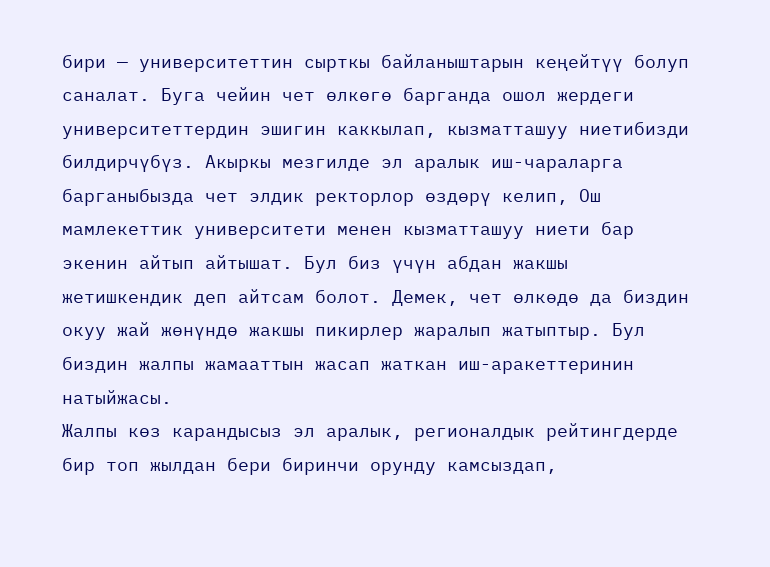бири — университеттин сырткы байланыштарын кеңейтүү болуп саналат. Буга чейин чет өлкөгө барганда ошол жердеги университеттердин эшигин каккылап, кызматташуу ниетибизди билдирчүбүз. Акыркы мезгилде эл аралык иш-чараларга барганыбызда чет элдик ректорлор өздөрү келип, Ош мамлекеттик университети менен кызматташуу ниети бар экенин айтып айтышат. Бул биз үчүн абдан жакшы жетишкендик деп айтсам болот. Демек, чет өлкөдө да биздин окуу жай жөнүндө жакшы пикирлер жаралып жатыптыр. Бул биздин жалпы жамааттын жасап жаткан иш-аракеттеринин натыйжасы.
Жалпы көз карандысыз эл аралык, регионалдык рейтингдерде бир топ жылдан бери биринчи орунду камсыздап,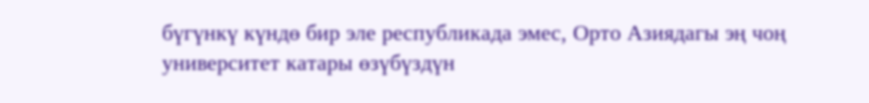бүгүнкү күндө бир эле республикада эмес, Орто Азиядагы эң чоң университет катары өзүбүздүн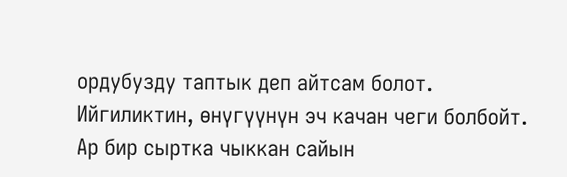ордубузду таптык деп айтсам болот. Ийгиликтин, өнүгүүнүн эч качан чеги болбойт. Ар бир сыртка чыккан сайын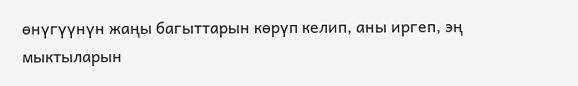өнүгүүнүн жаңы багыттарын көрүп келип, аны иргеп, эң мыктыларын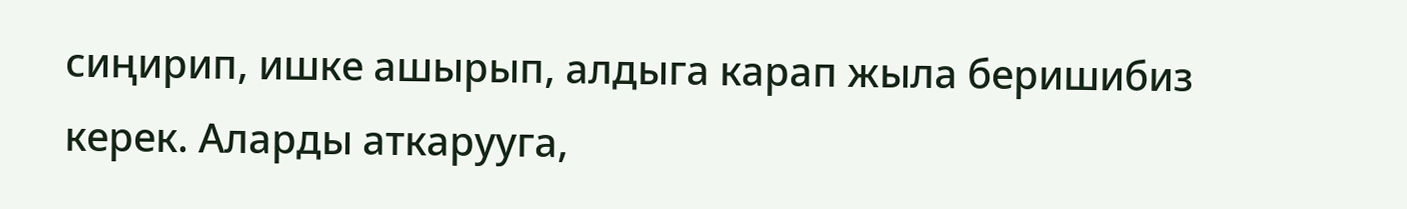сиңирип, ишке ашырып, алдыга карап жыла беришибиз керек. Аларды аткарууга,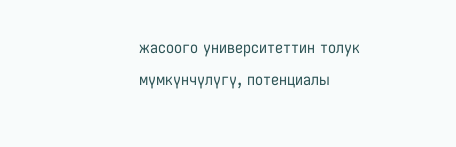жасоого университеттин толук мүмкүнчүлүгү, потенциалы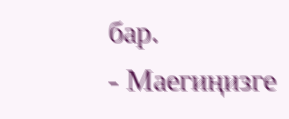бар.
- Маегиңизге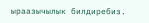ыраазычылык билдиребиз.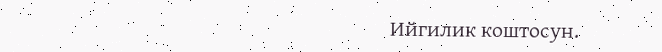Ийгилик коштосун.